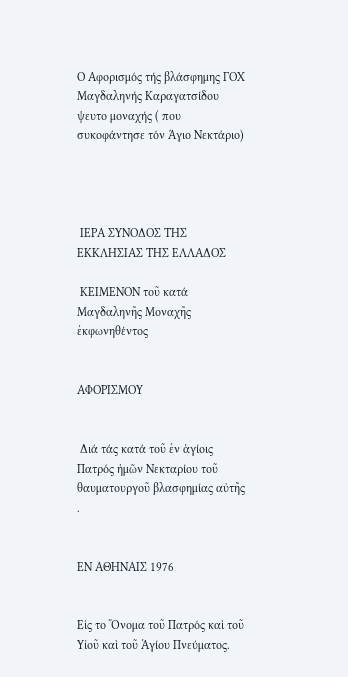Ο Αφορισμός τής βλάσφημης ΓΟΧ Μαγδαληνής Καραγατσίδου ψευτο μοναχής ( που συκοφάντησε τόν Άγιο Νεκτάριο)




 ΙΕΡΑ ΣΥΝΟΔΟΣ ΤΗΣ ΕΚΚΛΗΣΙΑΣ ΤΗΣ ΕΛΛΑΔΟΣ

 ΚΕΙΜΕΝΟΝ τοῦ κατά Μαγδαληνῆς Μοναχῆς ἐκφωνηθέντος


ΑΦΟΡΙΣΜΟΥ


 Διά τάς κατά τοῦ ἐν ἁγίοις Πατρός ἡμῶν Νεκταρίου τοῦ θαυματουργοῦ βλασφημίας αὐτῆς .


ΕΝ ΑΘΗΝΑΙΣ 1976


Εἰς το Ὄνομα τοῦ Πατρός καὶ τοῦ Υἰοῦ καὶ τοῦ Ἁγίου Πνεύματος.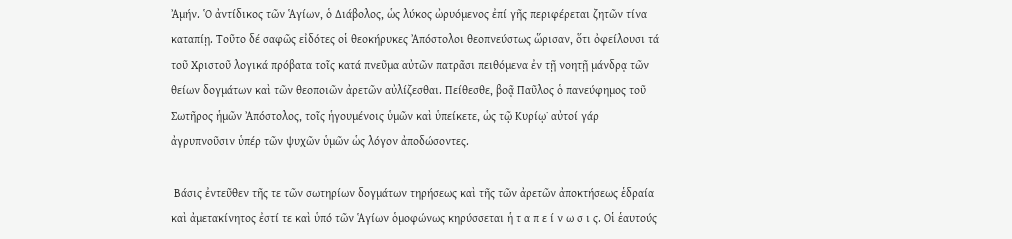Ἀμήν. Ὁ ἀντίδικος τῶν Ἁγίων, ὁ Διάβολος, ὡς λύκος ὠρυόμενος ἐπί γῆς περιφέρεται ζητῶν τίνα καταπίῃ. Τοῦτο δέ σαφῶς εἰδότες οἱ θεοκήρυκες Ἀπόστολοι θεοπνεύστως ὥρισαν, ὅτι ὀφείλουσι τά τοῦ Χριστοῦ λογικά πρόβατα τοῖς κατά πνεῦμα αὐτῶν πατρᾶσι πειθόμενα ἐν τῇ νοητῇ μάνδρᾳ τῶν θείων δογμάτων καὶ τῶν θεοποιῶν ἀρετῶν αὐλίζεσθαι. Πείθεσθε, βοᾷ Παῦλος ὁ πανεύφημος τοῦ Σωτῆρος ἡμῶν Ἀπόστολος, τοῖς ἡγουμένοις ὑμῶν καὶ ὑπείκετε, ὡς τῷ Κυρίῳ˙ αὐτοί γάρ ἀγρυπνοῦσιν ὑπέρ τῶν ψυχῶν ὑμῶν ὡς λόγον ἀποδώσοντες.

 Βάσις ἐντεῦθεν τῆς τε τῶν σωτηρίων δογμάτων τηρήσεως καὶ τῆς τῶν ἀρετῶν ἀποκτήσεως ἑδραία καὶ ἀμετακίνητος ἐστί τε καὶ ὑπό τῶν Ἁγίων ὁμοφώνως κηρύσσεται ἡ τ α π ε ί ν ω σ ι ς. Οἱ ἑαυτούς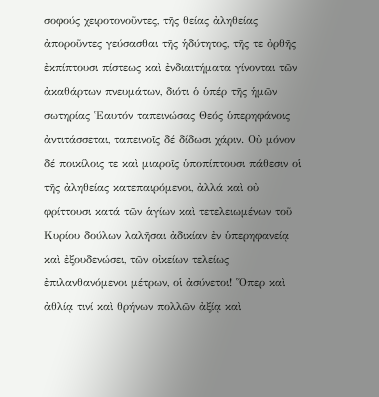σοφούς χειροτονοῦντες, τῆς θείας ἀληθείας ἀποροῦντες γεύσασθαι τῆς ἡδύτητος, τῆς τε ὀρθῆς ἐκπίπτουσι πίστεως καὶ ἐνδιαιτήματα γίνονται τῶν ἀκαθάρτων πνευμάτων, διότι ὁ ὑπέρ τῆς ἡμῶν σωτηρίας Ἑαυτόν ταπεινώσας Θεός ὑπερηφάνοις ἀντιτάσσεται, ταπεινοῖς δέ δίδωσι χάριν. Οὐ μόνον δέ ποικίλοις τε καὶ μιαροῖς ὑποπίπτουσι πάθεσιν οἱ τῆς ἀληθείας κατεπαιρόμενοι, ἀλλά καὶ οὐ φρίττουσι κατά τῶν ἁγίων καὶ τετελειωμένων τοῦ Κυρίου δούλων λαλῆσαι ἀδικίαν ἐν ὑπερηφανείᾳ καὶ ἐξουδενώσει, τῶν οἰκείων τελείως ἐπιλανθανόμενοι μέτρων, οἱ ἀσύνετοι! Ὅπερ καὶ ἀθλίᾳ τινί καὶ θρήνων πολλῶν ἀξίᾳ καὶ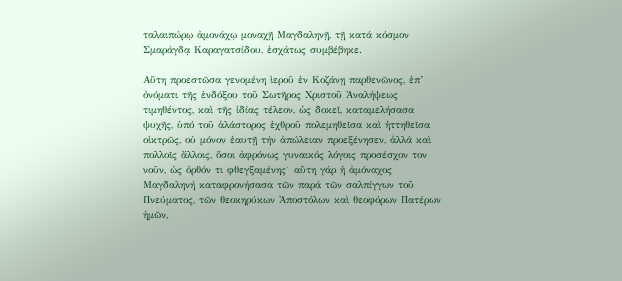ταλαιπώρῳ ἀμονάχῳ μοναχῇ Μαγδαληνῇ, τῇ κατά κόσμον Σμαράγδᾳ Καραγατσίδου, ἐσχάτως συμβέβηκε.

Αὕτη προεστῶσα γενομένη ἱεροῦ ἐν Κοζάνῃ παρθενῶνος, ἐπ’ ὀνόματι τῆς ἐνδόξου τοῦ Σωτῆρος Χριστοῦ Ἀναλήψεως τιμηθέντος, καὶ τῆς ἰδίας τέλεον, ὡς δοκεῖ, καταμελήσασα ψυχῆς, ὑπό τοῦ ἁλάστορος ἐχθροῦ πολεμηθεῖσα καὶ ἡττηθεῖσα οἰκτρῶς, οὐ μόνον ἑαυτῇ τήν ἀπώλειαν προεξένησεν, ἀλλά καὶ πολλοῖς ἄλλοις, ὅσοι ἀφρόνως γυναικός λόγοις προσέσχον τον νοῦν, ὡς ὀρθόν τι φθεγξαμένης˙ αὕτη γάρ ἡ ἀμόναχος Μαγδαληνή καταφρονήσασα τῶν παρά τῶν σαλπίγγων τοῦ Πνεύματος, τῶν θεοκηρύκων Ἀποστόλων καὶ θεοφόρων Πατέρων ἡμῶν,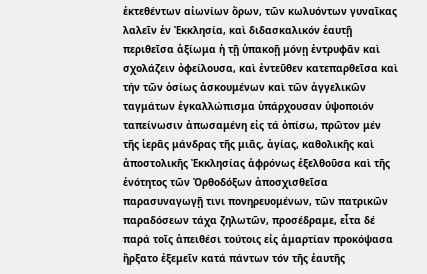ἐκτεθέντων αἰωνίων ὅρων, τῶν κωλυόντων γυναῖκας λαλεῖν ἐν Ἐκκλησία, καὶ διδασκαλικόν ἑαυτῇ περιθεῖσα ἀξίωμα ἡ τῇ ὑπακοῇ μόνῃ ἐντρυφᾶν καὶ σχολάζειν ὀφείλουσα, καὶ ἐντεῦθεν κατεπαρθεῖσα καὶ τήν τῶν ὁσίως ἀσκουμένων καὶ τῶν ἀγγελικῶν ταγμάτων ἐγκαλλώπισμα ὑπάρχουσαν ὑψοποιόν ταπείνωσιν ἀπωσαμένη εἰς τά ὀπίσω, πρῶτον μέν τῆς ἱερᾶς μάνδρας τῆς μιᾶς, ἁγίας, καθολικῆς καὶ ἀποστολικῆς Ἐκκλησίας ἀφρόνως ἐξελθοῦσα καὶ τῆς ἑνότητος τῶν Ὀρθοδόξων ἀποσχισθεῖσα παρασυναγωγῇ τινι πονηρευομένων, τῶν πατρικῶν παραδόσεων τάχα ζηλωτῶν, προσέδραμε, εἶτα δέ παρά τοῖς ἀπειθέσι τούτοις εἰς ἁμαρτίαν προκόψασα ἤρξατο ἐξεμεῖν κατά πάντων τόν τῆς ἑαυτῆς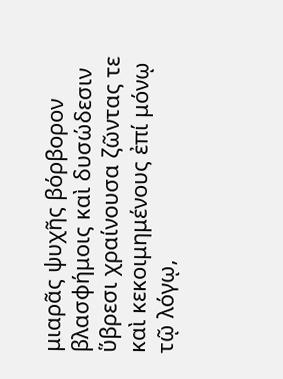μιαρᾶς ψυχῆς βόρβορον βλασφήμοις καὶ δυσώδεσιν ὕβρεσι χραίνουσα ζῶντας τε καὶ κεκοιμημένους ἐπί μόνῳ τῷ λόγῳ,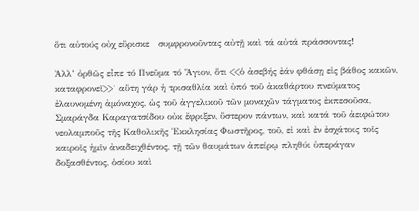ὅτι αὐτούς οὐχ εὕρισκε   συμφρονοῦντας αὐτῇ καὶ τά αὐτά πράσσοντας!

Ἀλλ’ ὀρθῶς εἶπε τό Πνεῦμα τό Ἅγιον, ὅτι <<ὁ ἀσεβής ἐάν φθάσῃ εἰς βάθος κακῶν, καταφρονεῖ>>˙ αὕτη γάρ ἡ τρισαθλία καὶ ὑπό τοῦ ἀκαθάρτου πνεύματος ἐλαυνομένη ἀμόναχος, ὡς τοῦ ἀγγελικοῦ τῶν μοναχῶν τάγματος ἐκπεσοῦσα, Σμαράγδα Καραγατσίδου οὐκ ἔφριξεν, ὕστερον πάντων, καὶ κατά τοῦ ἀειφώτου νεολαμποῦς τῆς Καθολικῆς Ἐκκλησίας Φωστῆρος, τοῦ, εἰ καὶ ἐν ἐσχάτοις τοῖς καιροῖς ἡμῖν ἀναδειχθέντος, τῇ τῶν θαυμάτων ἀπείρῳ πληθύι ὑπεράγαν δοξασθέντος, ὁσίου καὶ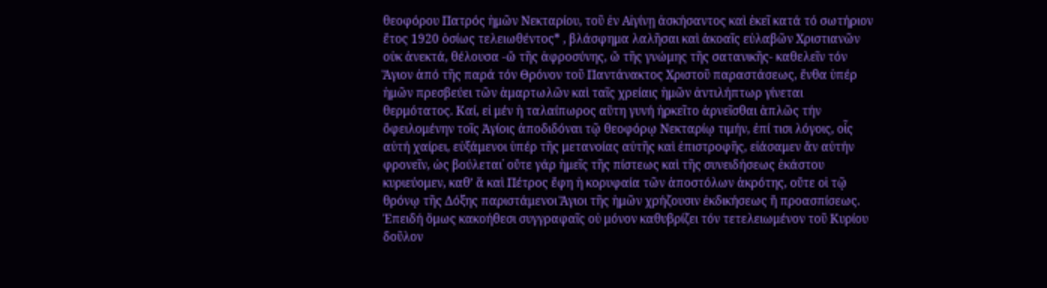θεοφόρου Πατρός ἡμῶν Νεκταρίου, τοῦ ἐν Αἰγίνῃ ἀσκήσαντος καὶ ἐκεῖ κατά τό σωτήριον ἔτος 1920 ὁσίως τελειωθέντος* , βλάσφημα λαλῆσαι καὶ ἀκοαῖς εὐλαβῶν Χριστιανῶν οὐκ ἀνεκτά, θέλουσα -ὤ τῆς ἀφροσύνης, ὤ τῆς γνώμης τῆς σατανικῆς- καθελεῖν τόν Ἅγιον ἀπό τῆς παρά τόν Θρόνον τοῦ Παντάνακτος Χριστοῦ παραστάσεως, ἔνθα ὑπέρ ἡμῶν πρεσβεύει τῶν ἁμαρτωλῶν καὶ ταῖς χρείαις ἡμῶν ἀντιλήπτωρ γίνεται θερμότατος. Καί, εἰ μέν ἡ ταλαίπωρος αὕτη γυνή ἠρκεῖτο ἀρνεῖσθαι ἁπλῶς τήν ὄφειλομένην τοῖς Ἁγίοις ἀποδιδόναι τῷ θεοφόρῳ Νεκταρίῳ τιμήν, ἐπί τισι λόγοις, οἷς αὐτή χαίρει, εὐξάμενοι ὑπέρ τῆς μετανοίας αὐτῆς καὶ ἐπιστροφῆς, εἰάσαμεν ἄν αὐτήν φρονεῖν, ὡς βούλεται˙ οὔτε γάρ ἡμεῖς τῆς πίστεως καὶ τῆς συνειδήσεως ἑκάστου κυριεύομεν, καθ’ ἅ καὶ Πέτρος ἔφη ἡ κορυφαία τῶν ἀποστόλων ἀκρότης, οὔτε οἱ τῷ θρόνῳ τῆς Δόξης παριστάμενοι Ἅγιοι τῆς ἡμῶν χρήζουσιν ἐκδικήσεως ἤ προασπίσεως. Ἐπειδή ὅμως κακοήθεσι συγγραφαῖς οὐ μόνον καθυβρίζει τόν τετελειωμένον τοῦ Κυρίου δοῦλον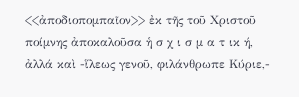<<ἀποδιοπομπαῖον>> ἐκ τῆς τοῦ Χριστοῦ ποίμνης ἀποκαλοῦσα ἡ σ χ ι σ μ α τ ικ ή, ἀλλά καὶ -ἵλεως γενοῦ, φιλάνθρωπε Κύριε,-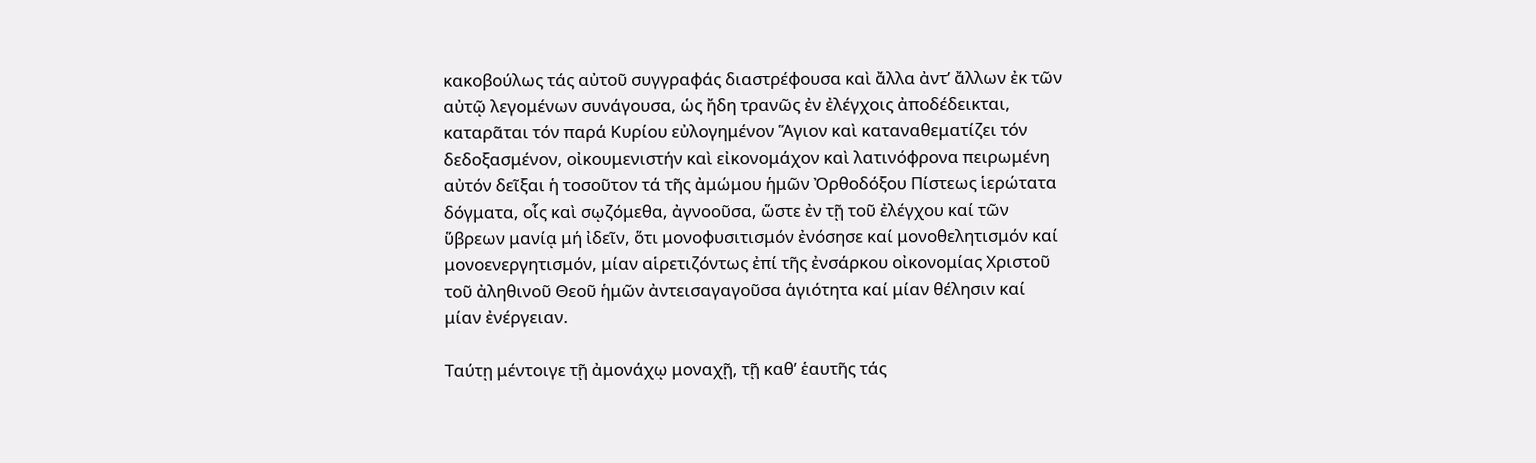κακοβούλως τάς αὐτοῦ συγγραφάς διαστρέφουσα καὶ ἄλλα ἀντ’ ἄλλων ἐκ τῶν αὐτῷ λεγομένων συνάγουσα, ὡς ἤδη τρανῶς ἐν ἐλέγχοις ἀποδέδεικται, καταρᾶται τόν παρά Κυρίου εὐλογημένον Ἅγιον καὶ καταναθεματίζει τόν δεδοξασμένον, οἰκουμενιστήν καὶ εἰκονομάχον καὶ λατινόφρονα πειρωμένη αὐτόν δεῖξαι ἡ τοσοῦτον τά τῆς ἀμώμου ἡμῶν Ὀρθοδόξου Πίστεως ἱερώτατα δόγματα, οἷς καὶ σῳζόμεθα, ἀγνοοῦσα, ὥστε ἐν τῇ τοῦ ἐλέγχου καί τῶν ὕβρεων μανίᾳ μή ἰδεῖν, ὅτι μονοφυσιτισμόν ἐνόσησε καί μονοθελητισμόν καί μονοενεργητισμόν, μίαν αἱρετιζόντως ἐπί τῆς ἐνσάρκου οἰκονομίας Χριστοῦ τοῦ ἀληθινοῦ Θεοῦ ἡμῶν ἀντεισαγαγοῦσα ἁγιότητα καί μίαν θέλησιν καί μίαν ἐνέργειαν.

Ταύτῃ μέντοιγε τῇ ἀμονάχῳ μοναχῇ, τῇ καθ’ ἑαυτῆς τάς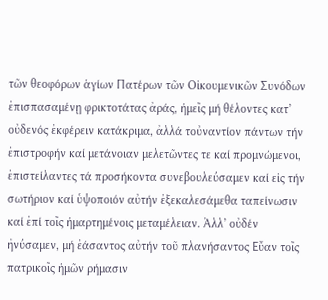τῶν θεοφόρων ἁγίων Πατέρων τῶν Οἰκουμενικῶν Συνόδων ἐπισπασαμένῃ φρικτοτάτας ἀράς, ἡμεῖς μή θέλοντες κατ’ οὐδενός ἐκφέρειν κατάκριμα, ἀλλά τοὐναντίον πάντων τήν ἐπιστροφήν καί μετάνοιαν μελετῶντες τε καί προμνώμενοι, ἐπιστείλαντες τά προσήκοντα συνεβουλεύσαμεν καί εἰς τήν σωτήριον καί ὑψοποιόν αὐτήν ἐξεκαλεσάμεθα ταπείνωσιν καί ἐπί τοῖς ἡμαρτημένοις μεταμέλειαν. Ἀλλ’ οὐδέν ἠνύσαμεν, μή ἐάσαντος αὐτήν τοῦ πλανήσαντος Εὔαν τοῖς πατρικοῖς ἡμῶν ρήμασιν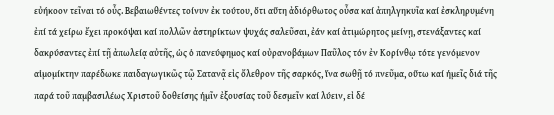εὐήκοον τεῖναι τό οὖς. Βεβαιωθέντες τοίνυν ἐκ τούτου, ὅτι αὕτη ἀδιόρθωτος οὖσα καί ἀπηλγηκυῖα καί ἐσκληρυμένη ἐπί τά χείρω ἔχει προκόψαι καί πολλῶν ἀστηρίκτων ψυχάς σαλεῦσαι, ἐάν καί ἀτιμώρητος μείνῃ, στενάξαντες καί δακρύσαντες ἐπί τῇ ἀπωλείᾳ αὐτῆς, ὡς ὁ πανεύφημος καί οὐρανοβάμων Παῦλος τόν ἐν Κορίνθῳ τότε γενόμενον αἱμομίκτην παρέδωκε παιδαγωγικῶς τῷ Σατανᾷ εἰς ὄλεθρον τῆς σαρκός, ἵνα σωθῇ τό πνεῦμα, οὕτω καί ἡμεῖς διά τῆς παρά τοῦ παμβασιλέως Χριστοῦ δοθείσης ἡμῖν ἐξουσίας τοῦ δεσμεῖν καί λύειν, εἰ δέ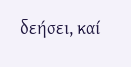δεήσει, καί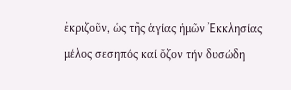ἐκριζοῦν, ὡς τῆς ἁγίας ἡμῶν Ἐκκλησίας μέλος σεσηπός καί ὄζον τήν δυσώδη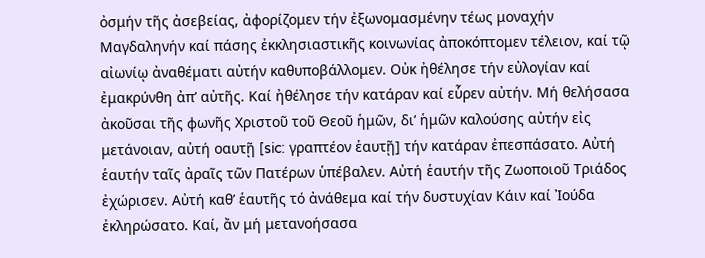ὀσμήν τῆς ἀσεβείας, ἀφορίζομεν τήν ἐξωνομασμένην τέως μοναχήν Μαγδαληνήν καί πάσης ἐκκλησιαστικῆς κοινωνίας ἀποκόπτομεν τέλειον, καί τῷ αἰωνίῳ ἀναθέματι αὐτήν καθυποβάλλομεν. Οὐκ ἠθέλησε τήν εὐλογίαν καί ἐμακρύνθη ἀπ’ αὐτῆς. Καί ἠθέλησε τήν κατάραν καί εὗρεν αὐτήν. Μή θελήσασα ἀκοῦσαι τῆς φωνῆς Χριστοῦ τοῦ Θεοῦ ἡμῶν, δι’ ἡμῶν καλούσης αὐτήν εἰς μετάνοιαν, αὐτή οαυτῇ [sic: γραπτέον ἑαυτῇ] τήν κατάραν ἐπεσπάσατο. Αὐτή ἑαυτήν ταῖς ἀραῖς τῶν Πατέρων ὑπέβαλεν. Αὐτή ἑαυτήν τῆς Ζωοποιοῦ Τριάδος ἐχώρισεν. Αὐτή καθ’ ἑαυτῆς τό ἀνάθεμα καί τήν δυστυχίαν Κάιν καί Ἰούδα ἐκληρώσατο. Καί, ἄν μή μετανοήσασα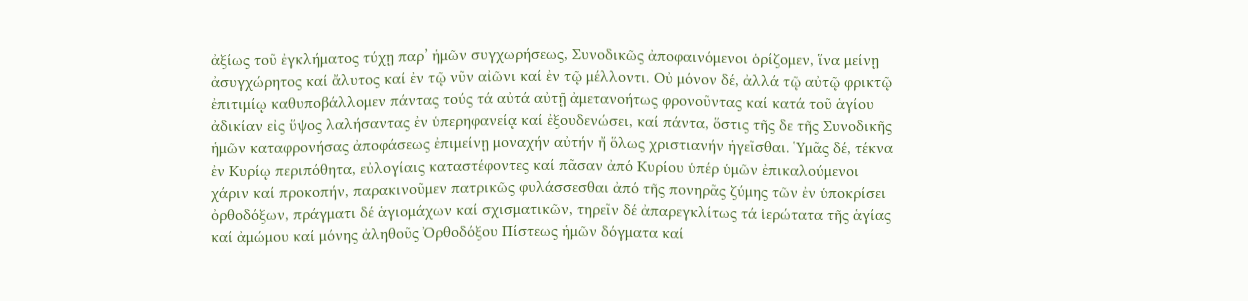ἀξίως τοῦ ἐγκλήματος τύχῃ παρ’ ἡμῶν συγχωρήσεως, Συνοδικῶς ἀποφαινόμενοι ὁρίζομεν, ἵνα μείνῃ ἀσυγχώρητος καί ἄλυτος καί ἐν τῷ νῦν αἰῶνι καί ἐν τῷ μέλλοντι. Οὐ μόνον δέ, ἀλλά τῷ αὐτῷ φρικτῷ ἐπιτιμίῳ καθυποβάλλομεν πάντας τούς τά αὐτά αὐτῇ ἀμετανοήτως φρονοῦντας καί κατά τοῦ ἁγίου ἀδικίαν εἰς ὕψος λαλήσαντας ἐν ὑπερηφανείᾳ καί ἐξουδενώσει, καί πάντα, ὅστις τῆς δε τῆς Συνοδικῆς ἡμῶν καταφρονήσας ἀποφάσεως ἐπιμείνῃ μοναχήν αὐτήν ἤ ὅλως χριστιανήν ἡγεῖσθαι. Ὑμᾶς δέ, τέκνα ἐν Κυρίῳ περιπόθητα, εὐλογίαις καταστέφοντες καί πᾶσαν ἀπό Κυρίου ὑπέρ ὑμῶν ἐπικαλούμενοι χάριν καί προκοπήν, παρακινοῦμεν πατρικῶς φυλάσσεσθαι ἀπό τῆς πονηρᾶς ζύμης τῶν ἐν ὑποκρίσει ὀρθοδόξων, πράγματι δέ ἁγιομάχων καί σχισματικῶν, τηρεῖν δέ ἀπαρεγκλίτως τά ἱερώτατα τῆς ἁγίας καί ἀμώμου καί μόνης ἀληθοῦς Ὀρθοδόξου Πίστεως ἡμῶν δόγματα καί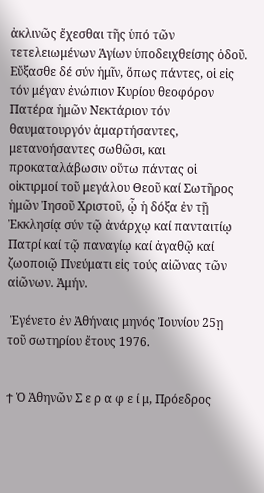ἀκλινῶς ἔχεσθαι τῆς ὑπό τῶν τετελειωμένων Ἁγίων ὑποδειχθείσης ὁδοῦ. Εὔξασθε δέ σύν ἡμῖν, ὅπως πάντες, οἱ εἰς τόν μέγαν ἐνώπιον Κυρίου θεοφόρον Πατέρα ἡμῶν Νεκτάριον τόν θαυματουργόν ἁμαρτήσαντες, μετανοήσαντες σωθῶσι, και προκαταλάβωσιν οὕτω πάντας οἱ οἰκτιρμοί τοῦ μεγάλου Θεοῦ καί Σωτῆρος ἡμῶν Ἰησοῦ Χριστοῦ, ᾧ ἡ δόξα ἐν τῇ Ἐκκλησίᾳ σύν τῷ ἀνάρχῳ καί πανταιτίῳ Πατρί καί τῷ παναγίῳ καί ἀγαθῷ καί ζωοποιῷ Πνεύματι εἰς τούς αἰῶνας τῶν αἰῶνων. Ἀμήν.

 Ἐγένετο ἐν Ἀθήναις μηνός Ἰουνίου 25ῃ τοῦ σωτηρίου ἔτους 1976.


ϯ Ὁ Ἀθηνῶν Σ ε ρ α φ ε ί μ, Πρόεδρος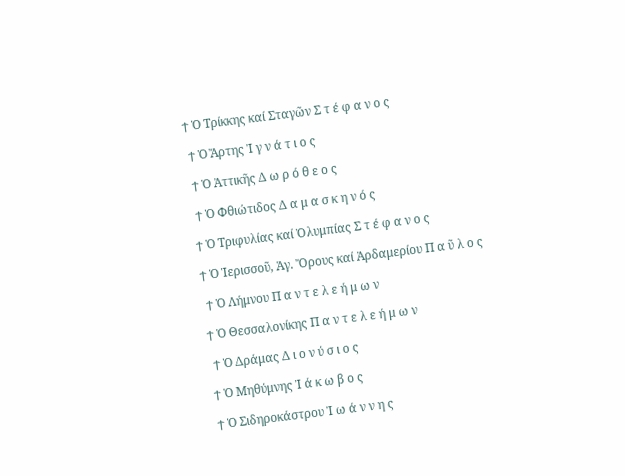ϯ Ὁ Τρίκκης καί Σταγῶν Σ τ έ φ α ν ο ς

 ϯ Ὁ Ἄρτης Ἰ γ ν ά τ ι ο ς

 ϯ Ὁ Ἀττικῆς Δ ω ρ ό θ ε ο ς

 ϯ Ὁ Φθιώτιδος Δ α μ α σ κ η ν ό ς

ϯ Ὁ Τριφυλίας καί Ὀλυμπίας Σ τ έ φ α ν ο ς

ϯ Ὁ Ἱερισσοῦ, Ἁγ. Ὄρους καί Ἀρδαμερίου Π α ῦ λ ο ς

 ϯ Ὁ Λήμνου Π α ν τ ε λ ε ή μ ω ν

ϯ Ὁ Θεσσαλονίκης Π α ν τ ε λ ε ή μ ω ν

 ϯ Ὁ Δράμας Δ ι ο ν ύ σ ι ο ς

ϯ Ὁ Μηθύμνης Ἰ ά κ ω β ο ς

ϯ Ὁ Σιδηροκάστρου Ἰ ω ά ν ν η ς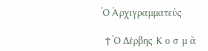Ὁ Ἀρχιγραμματεύς

 ϯ Ὁ Δέρβης Κ ο σ μ ᾶ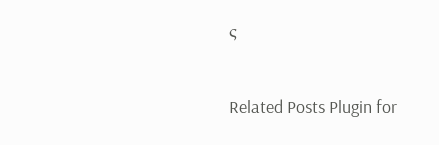ς


Related Posts Plugin for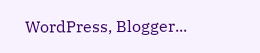WordPress, Blogger...